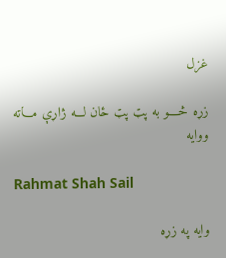غزل

زړه څــــو به پټ پټ ځان لـــه ژاړې مـــاته ووايه

Rahmat Shah Sail

وايه په زړه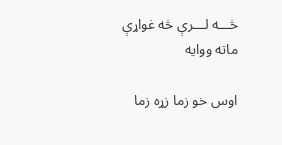څـــه لـــرې څه غواړې ماته ووايه

اوس خو زما زړه زما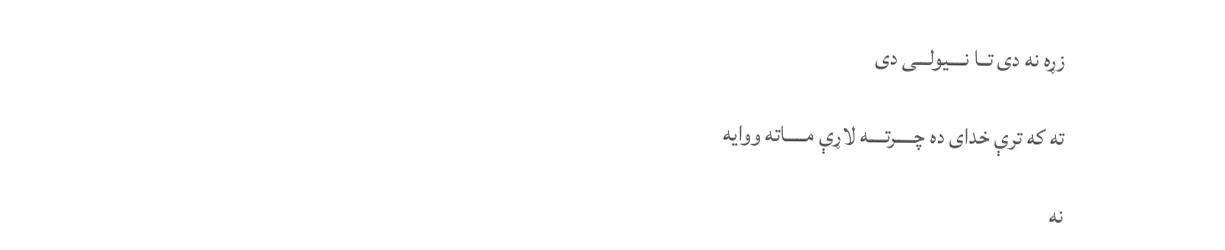زړه نه دى تــا نــــيولـــى دى

ته که ترې خداى ده چـــــرتــــه لاړې مـــــاته ووايه

نه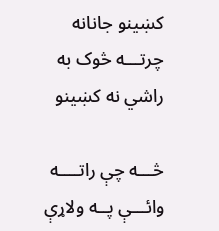کښينو جانانه چرتـــه څوک به راشي نه کښينو

څـــه چې راتــــه وائـــې پــه ولاړې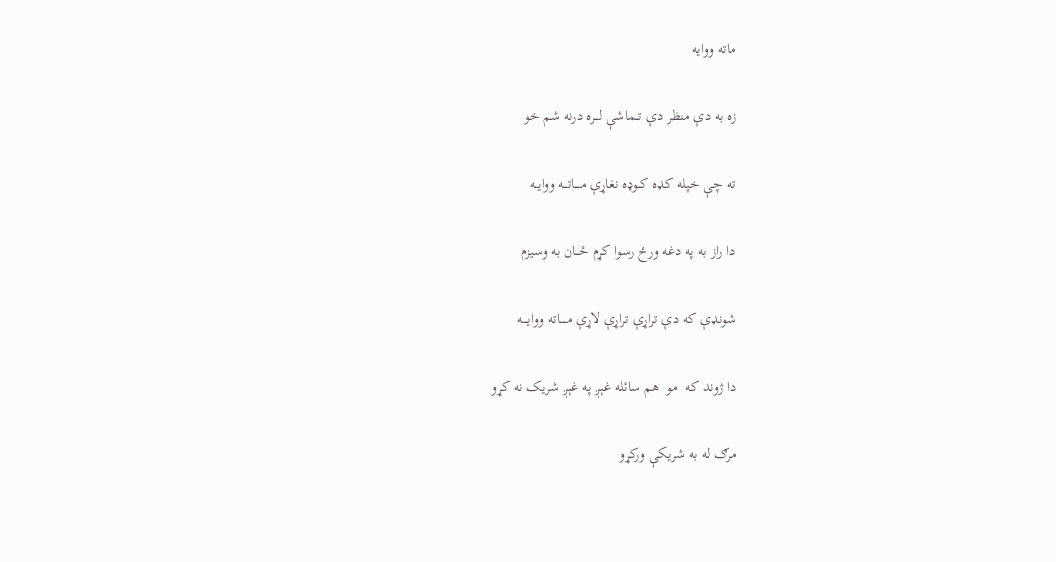ماته ووايه

زه به دې منظر دې تــماشې لـــره درنه شم خو

ته چې خپله کډه کــوډه نغاړې مـــــاتـــه ووايــه

دا راز به په دغه ورځ رسوا کړم ځـــان به وسيزم

شونډې که دې تراړې تراړې لاړې مـــــاته ووايــــه

دا ژوند که  مو  هم سائله غېږ په غېږ شريک نه کړو

مرګ له به شريکې ورکړو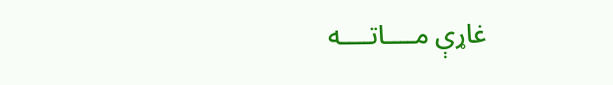غاړې مــــاتــــه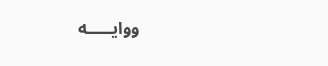ووايـــــه